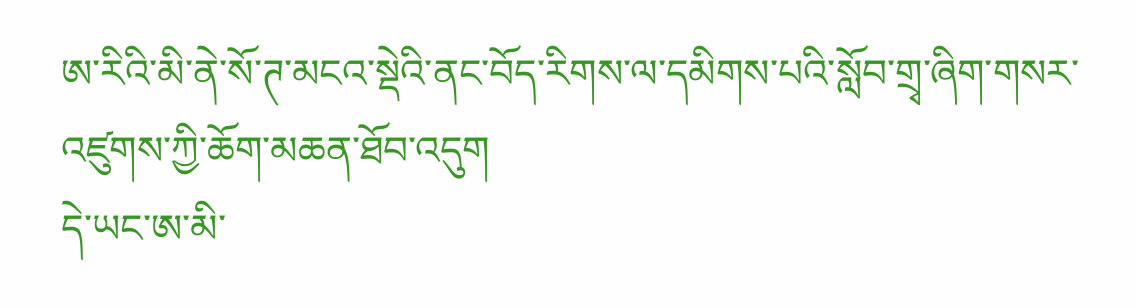ཨ་རིའི་མི་ནེ་སོ་ཊ་མངའ་སྡེའི་ནང་བོད་རིགས་ལ་དམིགས་པའི་སློབ་གྲྭ་ཞིག་གསར་འཛུགས་ཀྱི་ཆོག་མཆན་ཐོབ་འདུག
དེ་ཡང་ཨ་མི་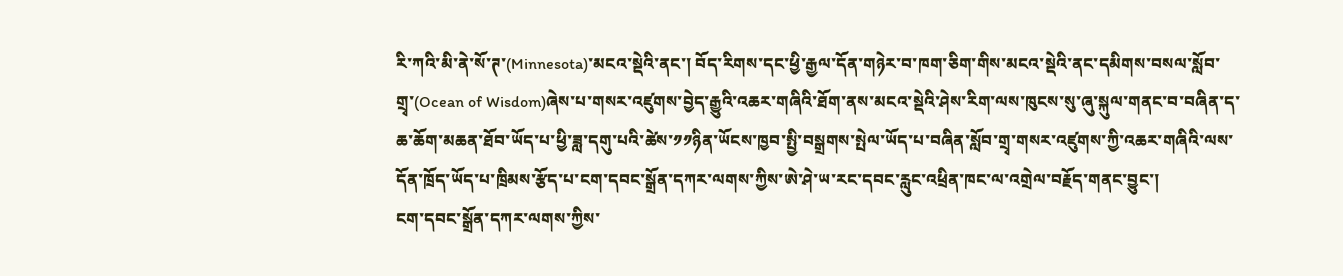རི་ཀའི་མི་ནེ་སོ་ཊ་(Minnesota)་མངའ་སྡེའི་ནང་། བོད་རིགས་དང་ཕྱི་རྒྱལ་དོན་གཉེར་བ་ཁག་ཅིག་གིས་མངའ་སྡེའི་ནང་དམིགས་བསལ་སློབ་གྲྭ་(Ocean of Wisdom)ཞེས་པ་གསར་འཛུགས་བྱེད་རྒྱུའི་འཆར་གཞིའི་ཐོག་ནས་མངའ་སྡེའི་ཤེས་རིག་ལས་ཁུངས་སུ་ཞུ་སྐུལ་གནང་བ་བཞིན་ད་ཆ་ཆོག་མཆན་ཐོབ་ཡོད་པ་ཕྱི་ཟླ་དགུ་པའི་ཚེས་༡༡ཉིན་ཡོངས་ཁྱབ་སྤྱི་བསྒྲགས་སྤེལ་ཡོད་པ་བཞིན་སློབ་གྲྭ་གསར་འཛུགས་ཀྱི་འཆར་གཞིའི་ལས་དོན་ཁྲོད་ཡོད་པ་ཁྲིམས་རྩོད་པ་ངག་དབང་སྒྲོན་དཀར་ལགས་ཀྱིས་ཨེ་ཤེ་ཡ་རང་དབང་རླུང་འཕྲིན་ཁང་ལ་འགྲེལ་བརྗོད་གནང་བྱུང་།
ངག་དབང་སྒྲོན་དཀར་ལགས་ཀྱིས་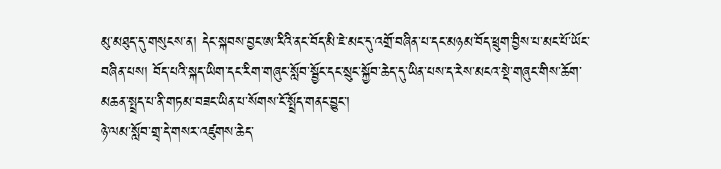མུ་མཐུད་དུ་གསུངས་ན། དེང་སྐབས་བྱང་ཨ་རིའི་ནང་བོད་མི་ཇེ་མང་དུ་འགྲོ་བཞིན་པ་དང་མཉམ་བོད་ཕྲུག་བྱིས་པ་མང་པོ་ཡོང་བཞིན་པས། བོད་པའི་སྐད་ཡིག་དང་རིག་གཞུང་སློབ་སྦྱོང་དང་སྲུང་སྐྱོབ་ཆེད་དུ་ཡིན་པས་ད་རེས་མངའ་སྡེ་གཞུང་གིས་ཆོག་མཆན་སྤྲད་པ་ནི་གཏམ་བཟང་ཡིན་པ་སོགས་ངོ་སྤྲོད་གནང་བྱུང་།
ཉེ་ལམ་སློབ་གྲྭ་དེ་གསར་འཛུགས་ཆེད་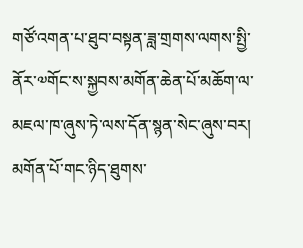གཙོ་འགན་པ་ཐུབ་བསྟན་ཟླ་གྲགས་ལགས་སྤྱི་ནོར་༧གོང་ས་སྐྱབས་མགོན་ཆེན་པོ་མཆོག་ལ་མཇལ་ཁ་ཞུས་ཏེ་ལས་དོན་སྙན་སེང་ཞུས་བར། མགོན་པོ་གང་ཉིད་ཐུགས་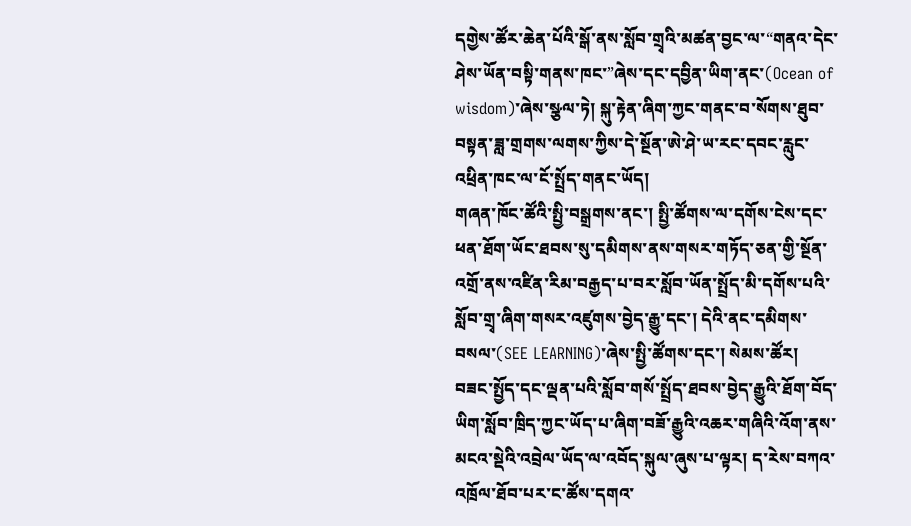དགྱེས་ཚོར་ཆེན་པོའི་སྒོ་ནས་སློབ་གྲྭའི་མཚན་བྱང་ལ་“གནའ་དེང་ཤེས་ཡོན་བསྟི་གནས་ཁང་”ཞེས་དང་དབྱིན་ཡིག་ནང་(Ocean of wisdom)་ཞེས་སྩལ་ཏེ། སྐུ་རྟེན་ཞིག་ཀྱང་གནང་བ་སོགས་ཐུབ་བསྟན་ཟླ་གྲགས་ལགས་ཀྱིས་དེ་སྔོན་ཨེ་ཤེ་ཡ་རང་དབང་རླུང་འཕྲིན་ཁང་ལ་ངོ་སྤྲོད་གནང་ཡོད།
གཞན་ཁོང་ཚོའི་སྤྱི་བསྒྲགས་ནང་། སྤྱི་ཚོགས་ལ་དགོས་ངེས་དང་ཕན་ཐོག་ཡོང་ཐབས་སུ་དམིགས་ནས་གསར་གཏོད་ཅན་གྱི་སྔོན་འགྲོ་ནས་འཛིན་རིམ་བརྒྱད་པ་བར་སློབ་ཡོན་སྤྲོད་མི་དགོས་པའི་སློབ་གྲྭ་ཞིག་གསར་འཛུགས་བྱེད་རྒྱུ་དང་། དེའི་ནང་དམིགས་བསལ་(SEE LEARNING)་ཞེས་སྤྱི་ཚོགས་དང་། སེམས་ཚོར། བཟང་སྤྱོད་དང་ལྡན་པའི་སློབ་གསོ་སྤྲོད་ཐབས་བྱེད་རྒྱུའི་ཐོག་བོད་ཡིག་སློབ་ཁྲིད་ཀྱང་ཡོད་པ་ཞིག་བཟོ་རྒྱུའི་འཆར་གཞིའི་འོག་ནས་མངའ་སྡེའི་འབྲེལ་ཡོད་ལ་འབོད་སྐུལ་ཞུས་པ་ལྟར། ད་རེས་བཀའ་འཁྲོལ་ཐོབ་པར་ང་ཚོས་དགའ་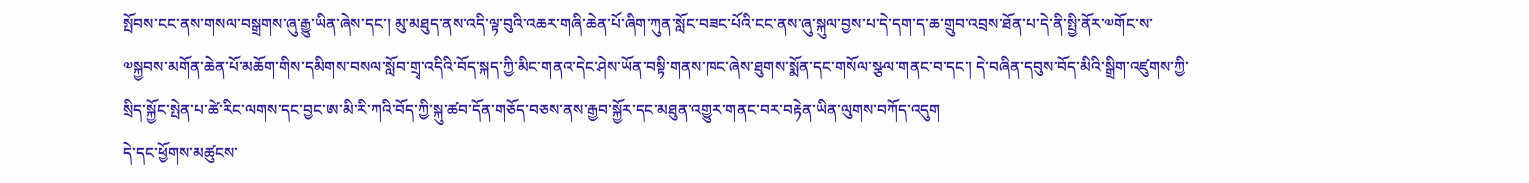སྤོབས་ངང་ནས་གསལ་བསྒྲགས་ཞུ་རྒྱུ་ཡིན་ཞེས་དང་། མུ་མཐུད་ནས་འདི་ལྟ་བུའི་འཆར་གཞི་ཆེན་པོ་ཞིག་ཀུན་སློང་བཟང་པོའི་ངང་ནས་ཞུ་སྐུལ་བྱས་པ་དེ་དག་ད་ཆ་གྲུབ་འབྲས་ཐོན་པ་དེ་ནི་སྤྱི་ནོར་༧གོང་ས་༧སྐྱབས་མགོན་ཆེན་པོ་མཆོག་གིས་དམིགས་བསལ་སློབ་གྲྭ་འདིའི་བོད་སྐད་ཀྱི་མིང་གནའ་དེང་ཤེས་ཡོན་བསྟི་གནས་ཁང་ཞེས་ཐུགས་སྨོན་དང་གསོལ་སྩལ་གནང་བ་དང་། དེ་བཞིན་དབུས་བོད་མིའི་སྒྲིག་འཛུགས་ཀྱི་སྲིད་སྐྱོང་སྤེན་པ་ཚེ་རིང་ལགས་དང་བྱང་ཨ་མི་རི་ཀའི་བོད་ཀྱི་སྐུ་ཚབ་དོན་གཅོད་བཅས་ནས་རྒྱབ་སྐྱོར་དང་མཐུན་འགྱུར་གནང་བར་བརྟེན་ཡིན་ལུགས་བཀོད་འདུག
དེ་དང་ཕྱོགས་མཚུངས་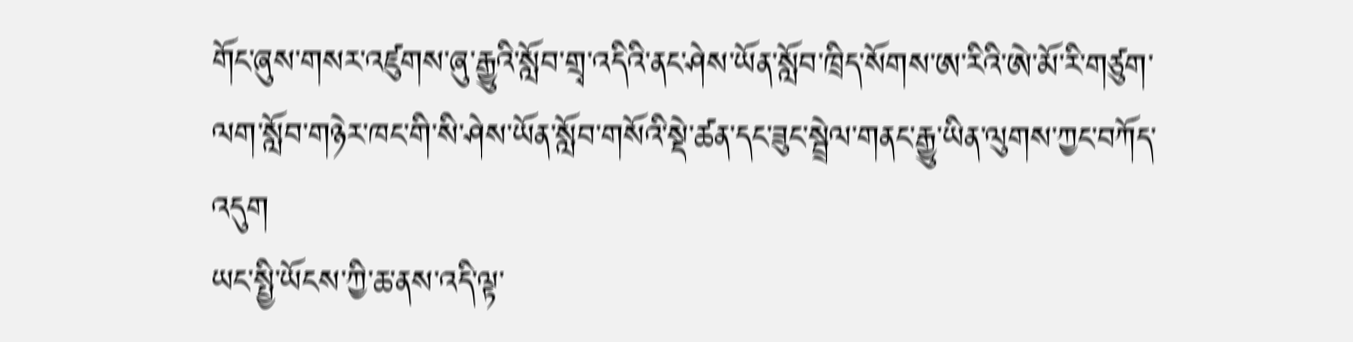གོང་ཞུས་གསར་འཛུགས་ཞུ་རྒྱུའི་སློབ་གྲྭ་འདིའི་ནང་ཤེས་ཡོན་སློབ་ཁྲིད་སོགས་ཨ་རིའི་ཨེ་མོ་རི་གཙུག་ལག་སློབ་གཉེར་ཁང་གི་སི་ཤེས་ཡོན་སློབ་གསོའི་སྡེ་ཚན་དང་ཟུང་སྦྲེལ་གནང་རྒྱུ་ཡིན་ལུགས་ཀྱང་བཀོད་འདུག
ཡང་སྤྱི་ཡོངས་ཀྱི་ཆ་ནས་འདི་ལྟ་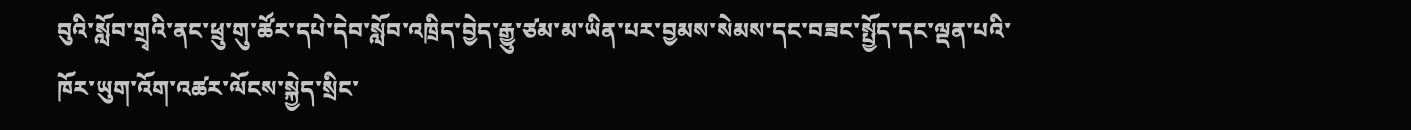བུའི་སློབ་གྲྭའི་ནང་ཕྲུ་གུ་ཚོར་དཔེ་དེབ་སློབ་འཁྲིད་བྱེད་རྒྱུ་ཙམ་མ་ཡིན་པར་བྱམས་སེམས་དང་བཟང་སྤྱོད་དང་ལྡན་པའི་ཁོར་ཡུག་འོག་འཚར་ལོངས་སྐྱེད་སྲིང་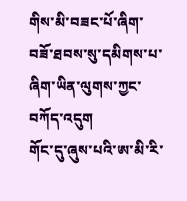གིས་མི་བཟང་པོ་ཞིག་བཟོ་ཐབས་སུ་དམིགས་པ་ཞིག་ཡིན་ལུགས་ཀྱང་བཀོད་འདུག
གོང་དུ་ཞུས་པའི་ཨ་མི་རི་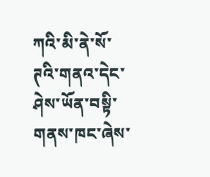ཀའི་མི་ནེ་སོ་ཊའི་གནའ་དེང་ཤེས་ཡོན་བསྟི་གནས་ཁང་ཞེས་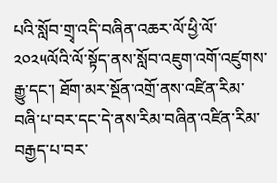པའི་སློབ་གྲྭ་འདི་བཞིན་འཆར་ལོ་ཕྱི་ལོ་༢༠༢༥ལོའི་ལོ་སྟོད་ནས་སློབ་འཇུག་འགོ་འཛུགས་རྒྱུ་དང་། ཐོག་མར་སྔོན་འགྲོ་ནས་འཛིན་རིམ་བཞི་པ་བར་དང་དེ་ནས་རིམ་བཞིན་འཛིན་རིམ་བརྒྱད་པ་བར་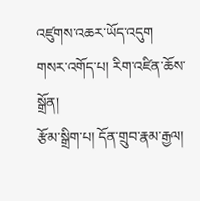འཛུགས་འཆར་ཡོད་འདུག
གསར་འགོད་པ། རིག་འཛིན་ཆོས་སྒྲོན།
རྩོམ་སྒྲིག་པ། དོན་གྲུབ་རྣམ་རྒྱལ།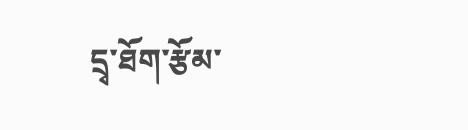དྲྭ་ཐོག་རྩོམ་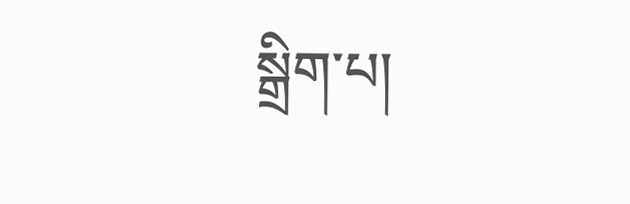སྒྲིག་པ།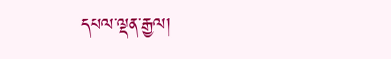དཔལ་ལྡན་རྒྱལ།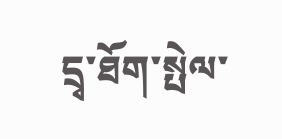དྲྭ་ཐོག་སྤེལ་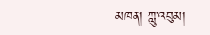མཁན། ཀླུ་འབུམ།